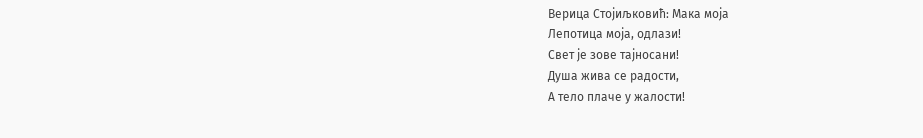Верица Стојиљковић: Мака моја
Лепотица моја, одлази!
Свет је зове тајносани!
Душа жива се радости,
А тело плаче у жалости!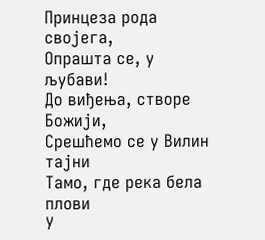Принцеза рода својега,
Опрашта се, у љубави!
До виђења, створе Божији,
Срешћемо се у Вилин тајни
Тамо, где река бела плови
У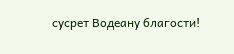сусрет Водеану благости!